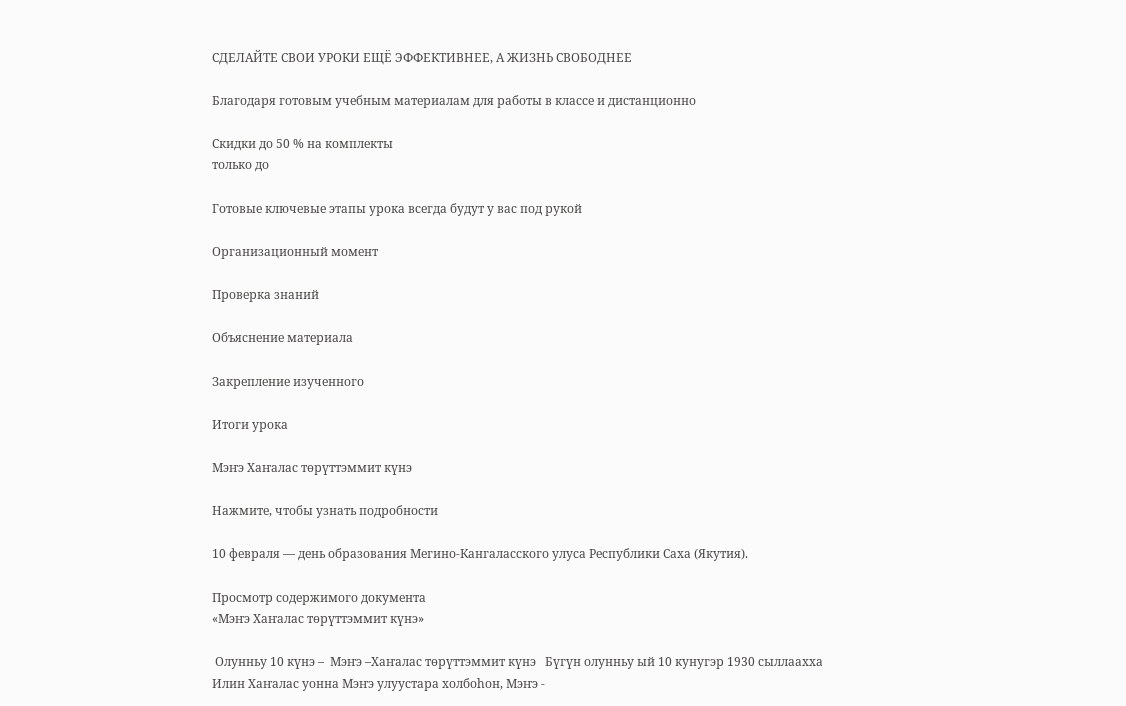СДЕЛАЙТЕ СВОИ УРОКИ ЕЩЁ ЭФФЕКТИВНЕЕ, А ЖИЗНЬ СВОБОДНЕЕ

Благодаря готовым учебным материалам для работы в классе и дистанционно

Скидки до 50 % на комплекты
только до

Готовые ключевые этапы урока всегда будут у вас под рукой

Организационный момент

Проверка знаний

Объяснение материала

Закрепление изученного

Итоги урока

Мэҥэ Хаҥалас төрүттэммит күнэ

Нажмите, чтобы узнать подробности

10 февраля — день образования Мегино-Кангаласского улуса Республики Саха (Якутия).

Просмотр содержимого документа
«Мэҥэ Хаҥалас төрүттэммит күнэ»

 Олунньу 10 күнэ –  Мэҥэ –Хаҥалас төрүттэммит күнэ   Бүгүн олунньу ый 10 кунугэр 1930 сыллаахха Илин Хаҥалас уонна Мэҥэ улуустара холбоһон, Мэҥэ -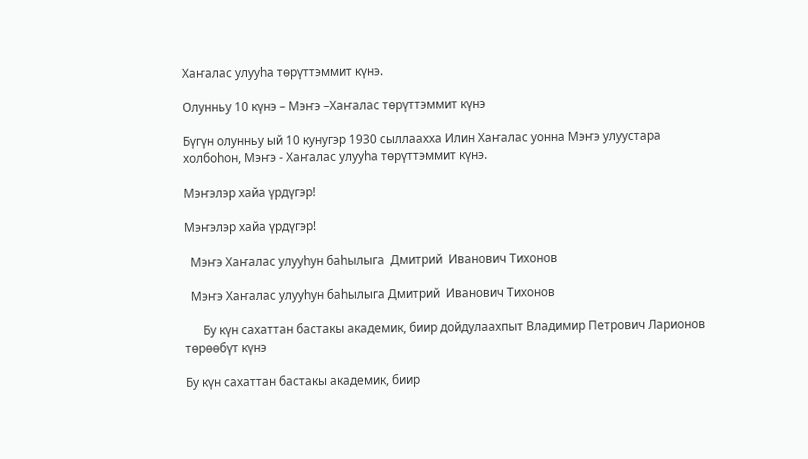Хаҥалас улууһа төрүттэммит күнэ.

Олунньу 10 күнэ – Мэҥэ –Хаҥалас төрүттэммит күнэ

Бүгүн олунньу ый 10 кунугэр 1930 сыллаахха Илин Хаҥалас уонна Мэҥэ улуустара холбоһон, Мэҥэ - Хаҥалас улууһа төрүттэммит күнэ.

Мэҥэлэр хайа үрдүгэр!

Мэҥэлэр хайа үрдүгэр!

  Мэҥэ Хаҥалас улууһун баһылыга  Дмитрий  Иванович Тихонов

  Мэҥэ Хаҥалас улууһун баһылыга Дмитрий  Иванович Тихонов

      Бу күн сахаттан бастакы академик, биир дойдулаахпыт Владимир Петрович Ларионов төрөөбүт күнэ

Бу күн сахаттан бастакы академик, биир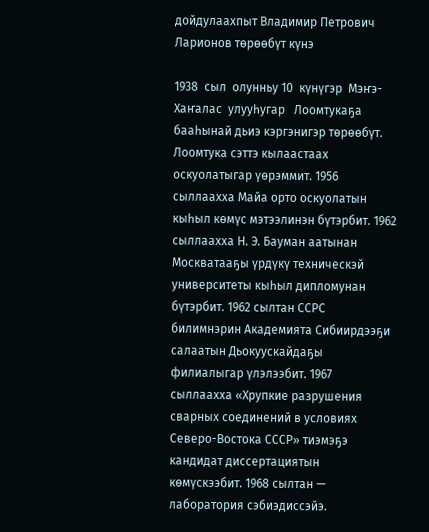дойдулаахпыт Владимир Петрович Ларионов төрөөбүт күнэ

1938  сыл  олунньу 10  күнүгэр  Мэҥэ-Хаҥалас  улууһугар   Лоомтукаҕа  бааһынай дьиэ кэргэнигэр төрөөбүт. Лоомтука сэттэ кылаастаах оскуолатыгар үөрэммит. 1956 сыллаахха Майа орто оскуолатын кыһыл көмүс мэтээлинэн бүтэрбит. 1962 сыллаахха Н. Э. Бауман аатынан Москватааҕы үрдүкү техническэй университеты кыһыл дипломунан бүтэрбит. 1962 сылтан ССРС билимнэрин Академията Сибиирдээҕи салаатын Дьокуускайдаҕы филиалыгар үлэлээбит. 1967 сыллаахха «Хрупкие разрушения сварных соединений в условиях Северо-Востока СССР» тиэмэҕэ кандидат диссертациятын көмүскээбит. 1968 сылтан — лаборатория сэбиэдиссэйэ.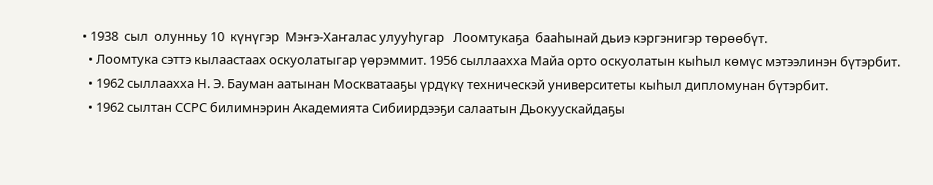• 1938  сыл  олунньу 10  күнүгэр  Мэҥэ-Хаҥалас улууһугар   Лоомтукаҕа  бааһынай дьиэ кэргэнигэр төрөөбүт.
  • Лоомтука сэттэ кылаастаах оскуолатыгар үөрэммит. 1956 сыллаахха Майа орто оскуолатын кыһыл көмүс мэтээлинэн бүтэрбит.
  • 1962 сыллаахха Н. Э. Бауман аатынан Москватааҕы үрдүкү техническэй университеты кыһыл дипломунан бүтэрбит.
  • 1962 сылтан ССРС билимнэрин Академията Сибиирдээҕи салаатын Дьокуускайдаҕы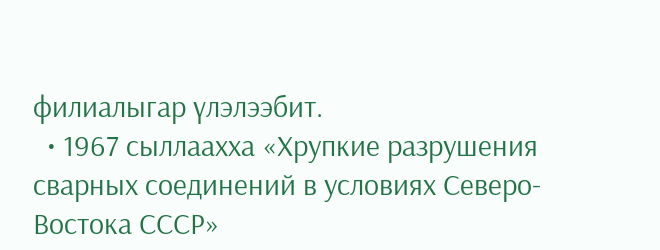филиалыгар үлэлээбит.
  • 1967 сыллаахха «Хрупкие разрушения сварных соединений в условиях Северо-Востока СССР»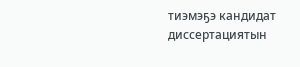тиэмэҕэ кандидат диссертациятын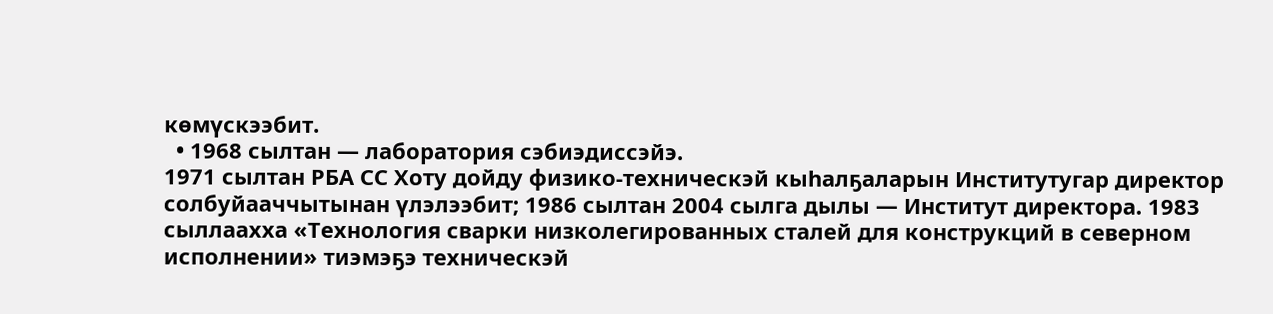көмүскээбит.
  • 1968 сылтан — лаборатория сэбиэдиссэйэ.
1971 сылтан РБА СС Хоту дойду физико-техническэй кыһалҕаларын Институтугар директор солбуйааччытынан үлэлээбит; 1986 сылтан 2004 сылга дылы — Институт директора. 1983 сыллаахха «Технология сварки низколегированных сталей для конструкций в северном исполнении» тиэмэҕэ техническэй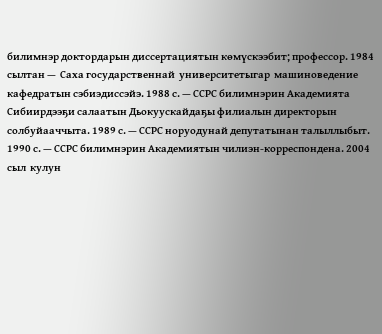билимнэр доктордарын диссертациятын көмүскээбит; профессор. 1984 сылтан —  Саха государственнай  университетыгар  машиноведение кафедратын сэбиэдиссэйэ. 1988 с. — ССРС билимнэрин Академията Сибиирдээҕи салаатын Дьокуускайдаҕы филиалын директорын солбуйааччыта. 1989 с. — ССРС норуодунай депутатынан талыллыбыт. 1990 с. — ССРС билимнэрин Академиятын чилиэн-корреспондена. 2004  сыл  кулун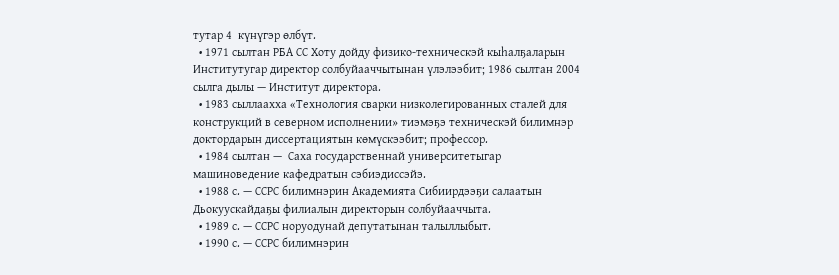тутар 4  күнүгэр өлбүт.
  • 1971 сылтан РБА СС Хоту дойду физико-техническэй кыһалҕаларын Институтугар директор солбуйааччытынан үлэлээбит; 1986 сылтан 2004 сылга дылы — Институт директора.
  • 1983 сыллаахха «Технология сварки низколегированных сталей для конструкций в северном исполнении» тиэмэҕэ техническэй билимнэр доктордарын диссертациятын көмүскээбит; профессор.
  • 1984 сылтан —  Саха государственнай университетыгар  машиноведение кафедратын сэбиэдиссэйэ.
  • 1988 с. — ССРС билимнэрин Академията Сибиирдээҕи салаатын Дьокуускайдаҕы филиалын директорын солбуйааччыта.
  • 1989 с. — ССРС норуодунай депутатынан талыллыбыт.
  • 1990 с. — ССРС билимнэрин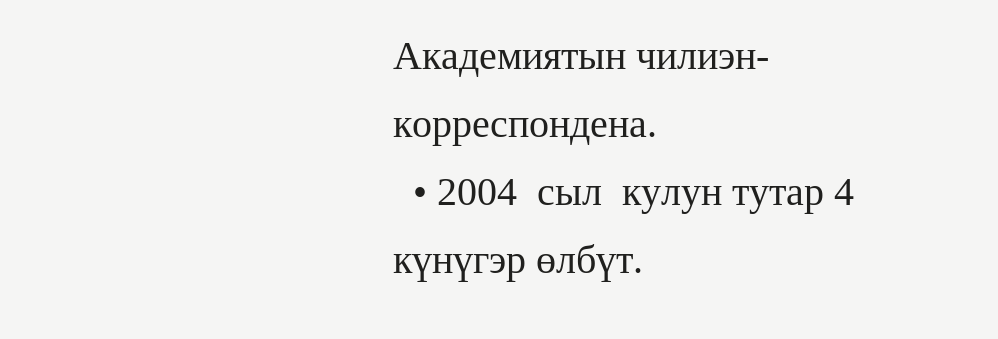Академиятын чилиэн-корреспондена.
  • 2004  сыл  кулун тутар 4  күнүгэр өлбүт.